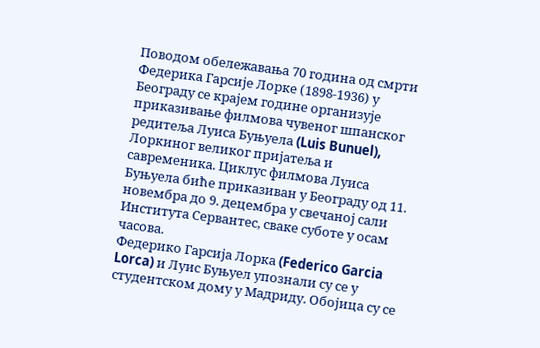Поводом обележавања 70 година од смрти Федерика Гарсије Лорке (1898-1936) у Београду се крајем године организује приказивање филмова чувеног шпанског редитеља Луиса Буњуела (Luis Bunuel), Лоркиног великог пријатеља и савременика. Циклус филмова Луиса Буњуела биће приказиван у Београду од 11. новембра до 9. децембра у свечаној сали Института Сервантес, сваке суботе у осам часова.
Федерико Гарсија Лорка (Federico Garcia Lorca) и Луис Буњуел упознали су се у студентском дому у Мадриду. Обојица су се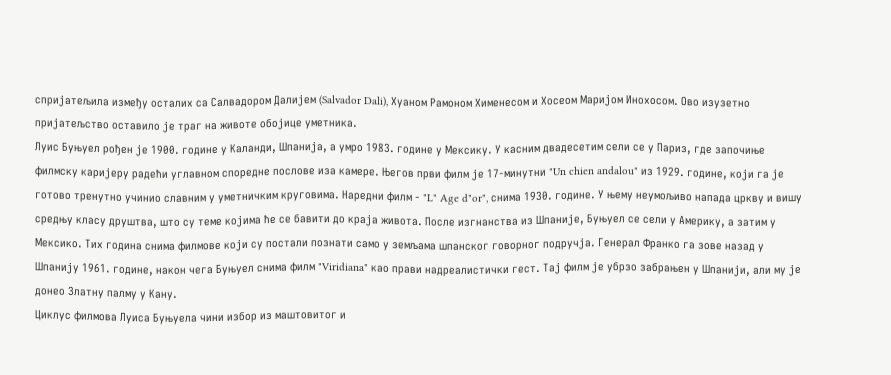спријатељила између осталих са Салвадором Далијем (Salvador Dali), Хуаном Рамоном Хименесом и Хосеом Маријом Инохосом. Ово изузетно пријатељство оставило је траг на животе обојице уметника.
Луис Буњуел рођен је 1900. године у Каланди, Шпанија, а умро 1983. године у Мексику. У касним двадесетим сели се у Париз, где започиње филмску каријеру радећи углавном споредне послове иза камере. Његов први филм је 17-минутни "Un chien andalou" из 1929. године, који га је готово тренутно учинио славним у уметничким круговима. Наредни филм - "L" Age d"or", снима 1930. године. У њему неумољиво напада цркву и вишу средњу класу друштва, што су теме којима ће се бавити до краја живота. После изгнанства из Шпаније, Буњуел се сели у Америку, а затим у Мексико. Тих година снима филмове који су постали познати само у земљама шпанског говорног подручја. Генерал Франко га зове назад у Шпанију 1961. године, након чега Буњуел снима филм "Viridiana" као прави надреалистички гест. Тај филм је убрзо забрањен у Шпанији, али му је донео Златну палму у Кану.
Циклус филмова Луиса Буњуела чини избор из маштовитог и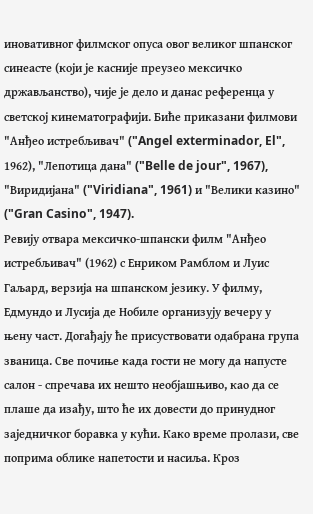иновативног филмског опуса овог великог шпанског синеасте (који је касније преузео мексичко држављанство), чије је дело и данас референца у светској кинематографији. Биће приказани филмови "Анђео истребљивач" ("Angel exterminador, El", 1962), "Лепотица дана" ("Belle de jour", 1967), "Виридијана" ("Viridiana", 1961) и "Велики казино" ("Gran Casino", 1947).
Ревију отвара мексичко-шпански филм "Анђео истребљивач" (1962) с Енриком Рамблом и Луис Гаљард, верзија на шпанском језику. У филму, Едмундо и Лусија де Нобиле организују вечеру у њену част. Догађају ће присуствовати одабрана група званица. Све почиње када гости не могу да напусте салон - спречава их нешто необјашњиво, као да се плаше да изађу, што ће их довести до принудног заједничког боравка у кући. Како време пролази, све поприма облике напетости и насиља. Кроз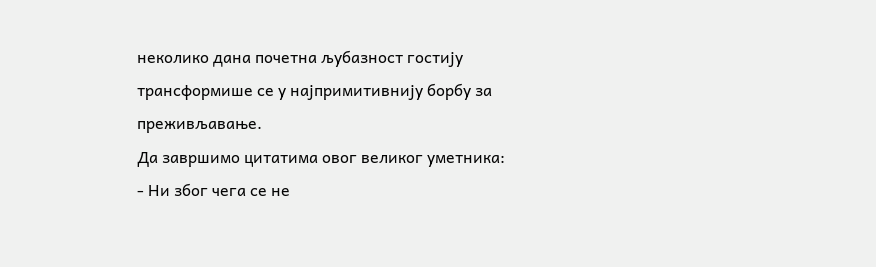неколико дана почетна љубазност гостију трансформише се у најпримитивнију борбу за преживљавање.
Да завршимо цитатима овог великог уметника:
- Ни због чега се не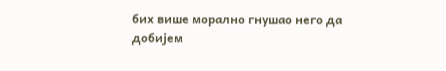бих више морално гнушао него да добијем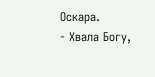Оскара.
- Хвала Богу,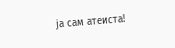ја сам атеиста!